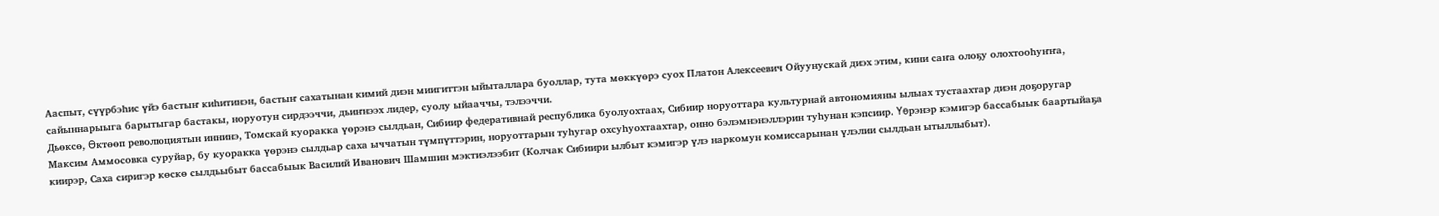Ааспыт, сүүрбэhис үйэ бастыҥ киhитинэн, бастыҥ сахатынан кимий диэн миигиттэн ыйыталлара буоллар, тута мɵккүɵрэ суох Платон Алексеевич Ойуунускай диэх этим, кини саҥа олоҕу олохтооhуҥҥа, сайыннарыыга барытыгар бастакы, норуотун сирдээччи, дьиҥнээх лидер, суолу ыйааччы, тэлээччи.
Дьɵксɵ, ϴктɵɵп революциятын иннинэ, Томскай куоракка үɵрэнэ сылдьан, Сибиир федеративнай республика буолуохтаах, Сибиир норуоттара культурнай автономияны ылыах тустаахтар диэн доҕоругар Максим Аммосовка суруйар, бу куоракка үɵрэнэ сылдьар саха ыччатын түмпүттэрин, норуоттарын туhугар охсуhуохтаахтар, онно бэлэмнэнэллэрин туhунан кэпсиир. Υɵрэнэр кэмигэр бассабыык баартыйаҕа киирэр, Саха сиригэр кɵскɵ сылдьыбыт бассабыык Василий Иванович Шамшин мэктиэлээбит (Колчак Сибиири ылбыт кэмигэр үлэ наркомун комиссарынан үлэлии сылдьан ытыллыбыт).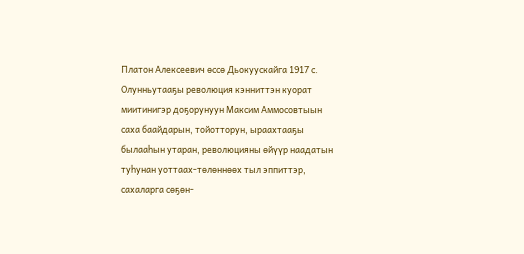Платон Алексеевич ɵссɵ Дьокуускайга 1917 с. Олунньутааҕы революция кэнниттэн куорат миитинигэр доҕорунуун Максим Аммосовтыын саха баайдарын, тойотторун, ыраахтааҕы былааhын утаран, революцияны ɵйүүр наадатын туhунан уоттаах-тɵлɵннɵɵх тыл эппиттэр, сахаларга сɵҕɵн-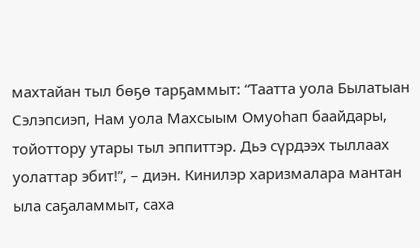махтайан тыл бɵҕɵ тарҕаммыт: “Таатта уола Былатыан Сэлэпсиэп, Нам уола Махсыым Омуоhап баайдары, тойоттору утары тыл эппиттэр. Дьэ сүрдээх тыллаах уолаттар эбит!”, – диэн. Кинилэр харизмалара мантан ыла саҕаламмыт, саха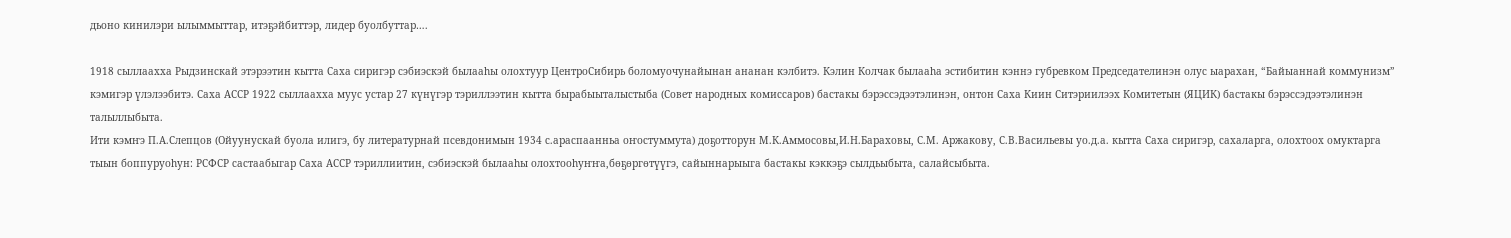дьоно кинилэри ылыммыттар, итэҕэйбиттэр, лидер буолбуттар….

1918 сыллаахха Рыдзинскай этэрээтин кытта Саха сиригэр сэбиэскэй былааhы олохтуур ЦентроСибирь боломуочунайынан ананан кэлбитэ. Кэлин Колчак былааhа эстибитин кэннэ губревком Председателинэн олус ыарахан, “Байыаннай коммунизм” кэмигэр үлэлээбитэ. Саха АССР 1922 сыллаахха муус устар 27 күнүгэр тэриллээтин кытта бырабыыталыстыба (Совет народных комиссаров) бастакы бэрэссэдээтэлинэн, онтон Саха Киин Ситэриилээх Комитетын (ЯЦИК) бастакы бэрэссэдээтэлинэн талыллыбыта.
Ити кэмҥэ П.А.Слепцов (Ойуунускай буола илигэ, бу литературнай псевдонимын 1934 с.араспаанньа оҥостуммута) доҕотторун М.К.Аммосовы,И.Н.Бараховы, С.М. Аржакову, С.В.Васильевы уо.д.а. кытта Саха сиригэр, сахаларга, олохтоох омуктарга тыын боппуруоһун: РСФСР састаабыгар Саха АССР тэриллиитин, сэбиэскэй былааһы олохтооһуҥҥа,бөҕөргөтүүгэ, сайыннарыыга бастакы кэккэҕэ сылдьыбыта, салайсыбыта.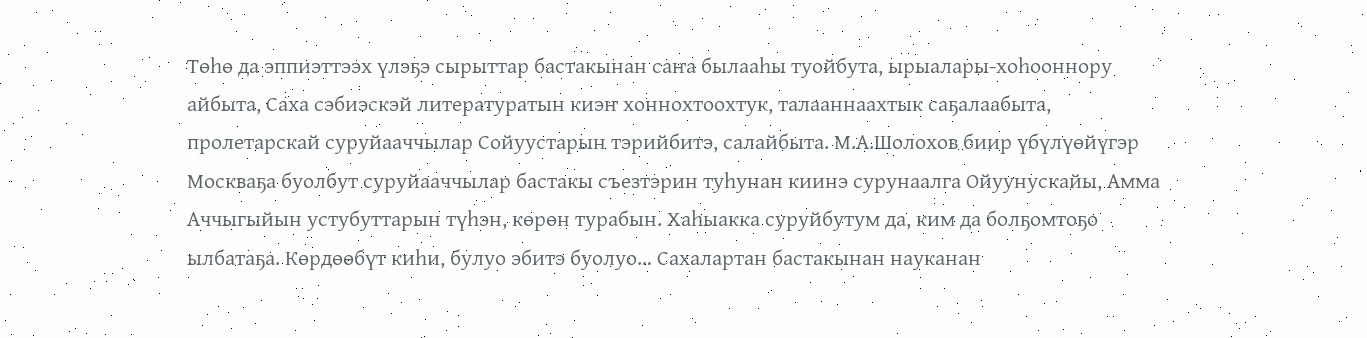Төһө да эппиэттээх үлэҕэ сырыттар бастакынан саҥа былааһы туойбута, ырыалары-хоһооннору айбыта, Саха сэбиэскэй литературатын киэҥ хоннохтоохтук, талааннаахтык саҕалаабыта, пролетарскай суруйааччылар Сойуустарын тэрийбитэ, салайбыта. М.А.Шолохов биир үбүлүɵйүгэр Москваҕа буолбут суруйааччылар бастакы съезтэрин туhунан киинэ сурунаалга Ойуунускайы, Амма Аччыгыйын устубуттарын түhэн, кɵрɵн турабын. Хаhыакка суруйбутум да, ким да болҕомтоҕо ылбатаҕа. Кɵрдɵɵбүт киhи, булуо эбитэ буолуо… Сахалартан бастакынан науканан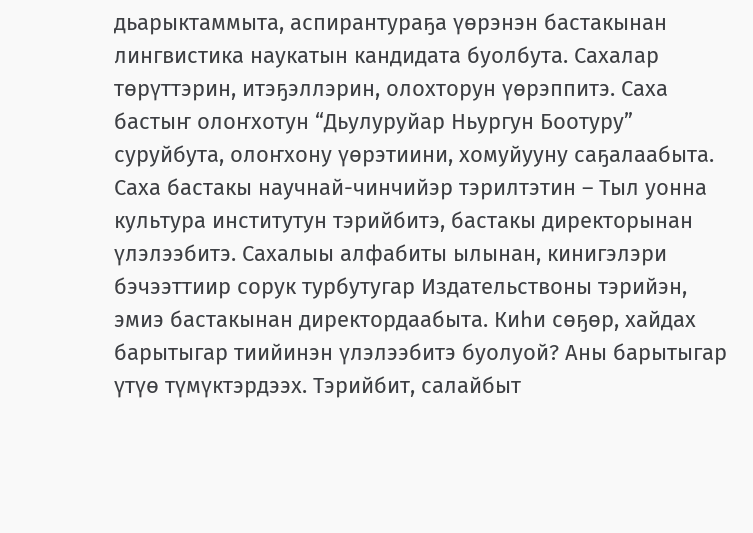дьарыктаммыта, аспирантураҕа үөрэнэн бастакынан лингвистика наукатын кандидата буолбута. Сахалар төрүттэрин, итэҕэллэрин, олохторун үөрэппитэ. Саха бастыҥ олоҥхотун “Дьулуруйар Ньургун Боотуру” суруйбута, олоҥхону үөрэтиини, хомуйууну саҕалаабыта. Саха бастакы научнай-чинчийэр тэрилтэтин – Тыл уонна культура институтун тэрийбитэ, бастакы директорынан үлэлээбитэ. Сахалыы алфабиты ылынан, кинигэлэри бэчээттиир сорук турбутугар Издательствоны тэрийэн, эмиэ бастакынан директордаабыта. Киһи сөҕөр, хайдах барытыгар тиийинэн үлэлээбитэ буолуой? Аны барытыгар үтүө түмүктэрдээх. Тэрийбит, салайбыт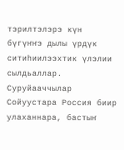тэрилтэлэрэ күн бүгүҥҥэ дылы үрдүк ситиһиилээхтик үлэлии сылдьаллар. Суруйааччылар Сойуустара Россия биир улаханнара, бастыҥ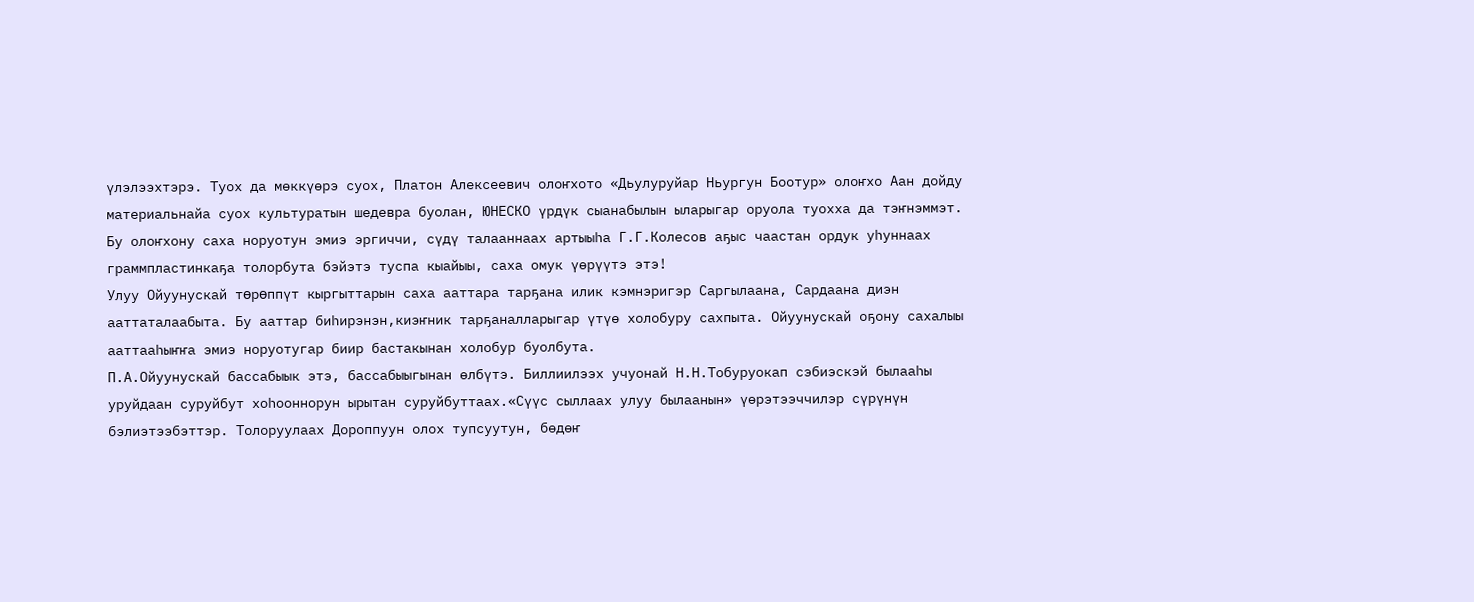үлэлээхтэрэ. Туох да мөккүөрэ суох, Платон Алексеевич олоҥхото «Дьулуруйар Ньургун Боотур» олоҥхо Аан дойду материальнайа суох культуратын шедевра буолан, ЮНЕСКО үрдүк сыанабылын ыларыгар оруола туохха да тэҥнэммэт. Бу олоҥхону саха норуотун эмиэ эргиччи, сүдү талааннаах артыыһа Г.Г.Колесов аҕыс чаастан ордук уһуннаах граммпластинкаҕа толорбута бэйэтэ туспа кыайыы, саха омук үөрүүтэ этэ!
Улуу Ойуунускай тɵрɵппүт кыргыттарын саха ааттара тарҕана илик кэмнэригэр Саргылаана, Сардаана диэн ааттаталаабыта. Бу ааттар биһирэнэн,киэҥник тарҕаналларыгар үтүө холобуру сахпыта. Ойуунускай оҕону сахалыы ааттааhыҥҥа эмиэ норуотугар биир бастакынан холобур буолбута.
П.А.Ойуунускай бассабыык этэ, бассабыыгынан өлбүтэ. Биллиилээх учуонай Н.Н.Тобуруокап сэбиэскэй былааһы уруйдаан суруйбут хоһооннорун ырытан суруйбуттаах.«Сүүс сыллаах улуу былаанын» үөрэтээччилэр сүрүнүн бэлиэтээбэттэр. Толоруулаах Дороппуун олох тупсуутун, бөдөҥ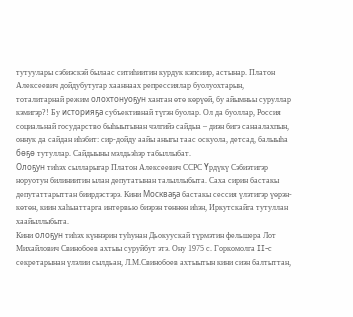тутуулары сэбиэскэй былаас ситиһиитин курдук кэпсиир, астынар. Платон Алексеевич дойдубутугар хааннаах репрессиялар буолуохтарын, тоталитарнай режим олохтонуоҕун хантан өтө көрүөй, бу айымньы суруллар кэмигэр?! Бу историяҕа субъективнай түгэн буолар. Ол да буоллар, Россия социальнай государство быһыытынан чэлгийэ сайдыа – диэн бигэ санаалахпын, оннук да сайдан иһэбит: сир-дойду аайы аныгы таас оскуола, детсад, балыыһа бөҕө тутуллар. Сайдыыны мэлдьэһэр табыллыбат.
Олоҕун тиһэх сылларыгар Платон Алексеевич ССРС Υрдүкү Сэбиэтигэр норуотун билиниитин ылан депутатынан талыллыбыта. Саха сирин бастакы депутаттарыттан биирдэстэрэ. Кини Москваҕа бастакы сессия үлэтигэр үөрэн-көтөн, киин хаhыаттарга интервью биэрэн төннөн иһэн, Иркутскайга тутуллан хаайыллыбыта.
Кини олоҕун тиһэх күннэрин туһунан Дьокуускай түрмэтин фельшера Лот Михайлович Свинобоев ахтыы суруйбут этэ. Ону 1975 с. Горкомолга II-с секретарынан үлэлии сылдьан, Л.М.Свинобоев ахтыытын кини сиэн балтыттан,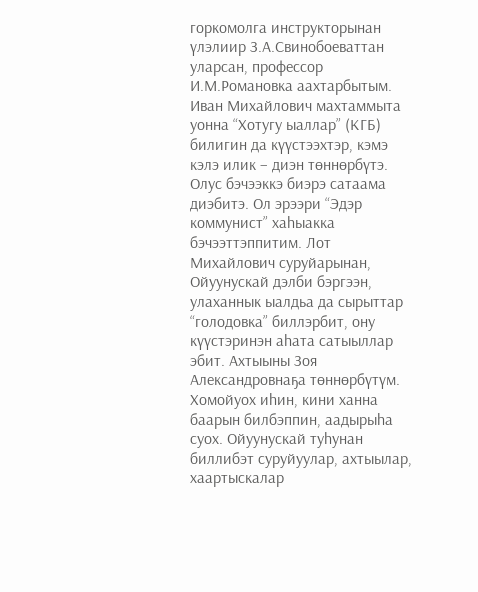горкомолга инструкторынан үлэлиир З.А.Свинобоеваттан уларсан, профессор И.М.Романовка аахтарбытым. Иван Михайлович махтаммыта уонна “Хотугу ыаллар” (КГБ) билигин да күүстээхтэр, кэмэ кэлэ илик – диэн төннөрбүтэ. Олус бэчээккэ биэрэ сатаама диэбитэ. Ол эрээри “Эдэр коммунист” хаһыакка бэчээттэппитим. Лот Михайлович суруйарынан, Ойуунускай дэлби бэргээн, улаханнык ыалдьа да сырыттар “голодовка” биллэрбит, ону күүстэринэн аһата сатыыллар эбит. Ахтыыны Зоя Александровнаҕа төннөрбүтүм. Хомойуох иһин, кини ханна баарын билбэппин, аадырыһа суох. Ойуунускай туһунан биллибэт суруйуулар, ахтыылар, хаартыскалар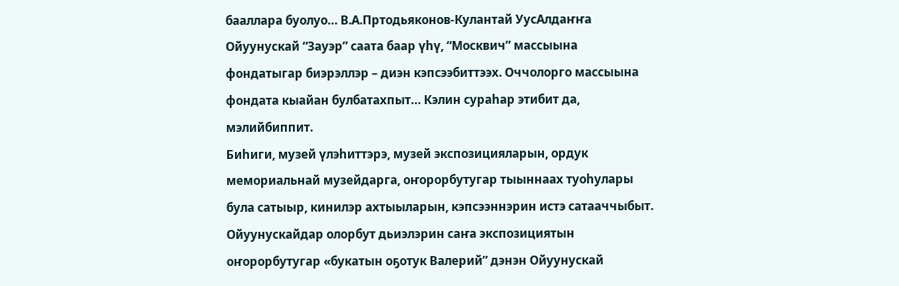бааллара буолуо… В.А.Пртодьяконов-Кулантай УусАлдаҥҥа Ойуунускай “Зауэр” саата баар үһү, “Москвич” массыына фондатыгар биэрэллэр – диэн кэпсээбиттээх. Оччолорго массыына фондата кыайан булбатахпыт… Кэлин сураһар этибит да, мэлийбиппит.
Биһиги, музей үлэһиттэрэ, музей экспозицияларын, ордук мемориальнай музейдарга, оҥорорбутугар тыыннаах туоһулары була сатыыр, кинилэр ахтыыларын, кэпсээннэрин истэ сатааччыбыт. Ойуунускайдар олорбут дьиэлэрин саҥа экспозициятын оҥорорбутугар «букатын оҕотук Валерий” дэнэн Ойуунускай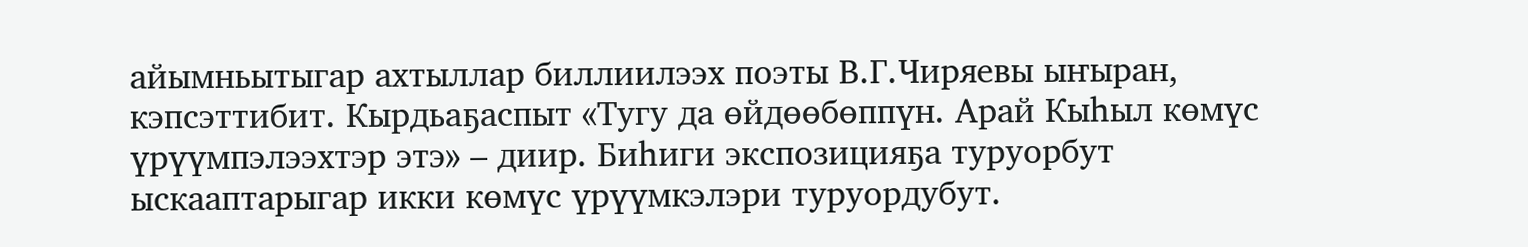айымньытыгар ахтыллар биллиилээх поэты В.Г.Чиряевы ыҥыран, кэпсэттибит. Кырдьаҕаспыт «Тугу да өйдөөбөппүн. Арай Кыһыл көмүс үрүүмпэлээхтэр этэ» – диир. Биһиги экспозицияҕа туруорбут ыскааптарыгар икки көмүс үрүүмкэлэри туруордубут.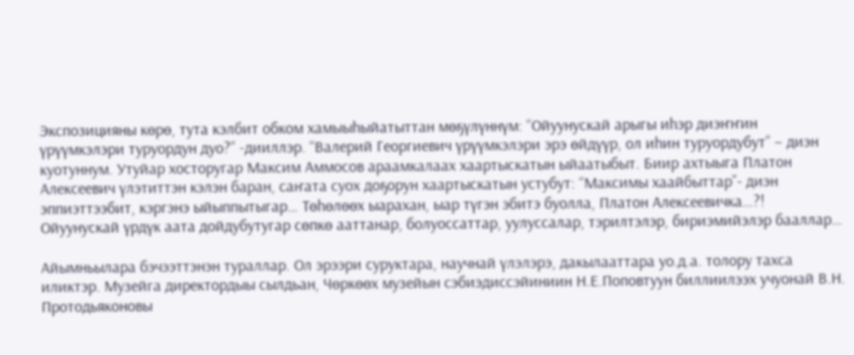Экспозицияны көрө, тута кэлбит обком хамыыhыйатыттан мөҕүлүннүм: “Ойуунускай арыгы иһэр диэҥҥин үрүүмкэлэри туруордун дуо?” -дииллэр. “Валерий Георгиевич үрүүмкэлэри эрэ өйдүүр, ол иһин туруордубут” – диэн куотуннум. Утуйар хосторугар Максим Аммосов араамкалаах хаартыскатын ыйаатыбыт. Биир ахтыыга Платон Алексеевич үлэтиттэн кэлэн баран, саҥата суох доҕорун хаартыскатын устубут: “Максимы хаайбыттар”- диэн эппиэттээбит, кэргэнэ ыйыппытыгар… Төһөлөөх ыарахан, ыар түгэн эбитэ буолла, Платон Алексеевичка…?!
Ойуунускай үрдүк аата дойдубутугар сөпкө ааттанар, болуоссаттар, уулуссалар, тэрилтэлэр, бириэмийэлэр бааллар…

Айымньылара бэчээттэнэн тураллар. Ол эрээри суруктара, научнай үлэлэрэ, дакылааттара уо.д.а. толору тахса иликтэр. Музейга директордыы сылдьан, Чөркөөх музейын сэбиэдиссэйиниин Н.Е.Поповтуун биллиилээх учуонай В.Н. Протодьяконовы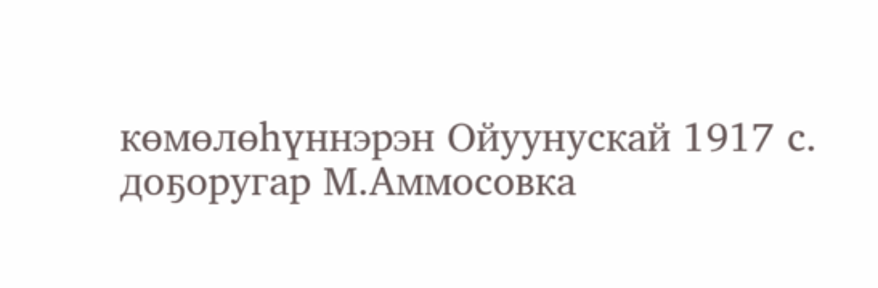көмөлөһүннэрэн Ойуунускай 1917 с. доҕоругар М.Аммосовка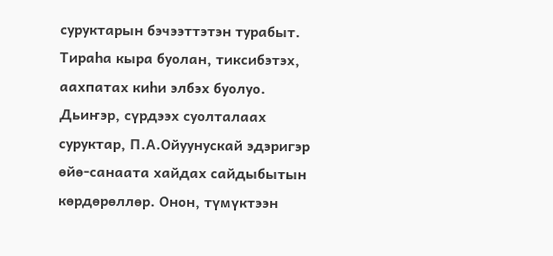суруктарын бэчээттэтэн турабыт. Тираһа кыра буолан, тиксибэтэх, аахпатах киһи элбэх буолуо. Дьиҥэр, сүрдээх суолталаах суруктар, П.А.Ойуунускай эдэригэр өйө-санаата хайдах сайдыбытын көрдөрөллөр. Онон, түмүктээн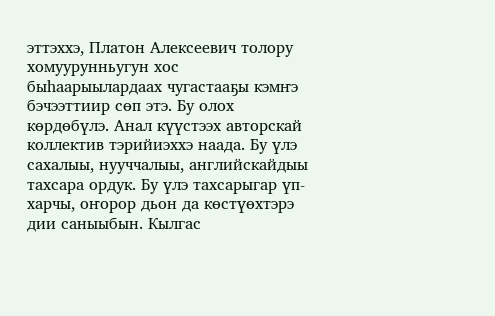эттэххэ, Платон Алексеевич толору хомуурунньугун хос быһаарыылардаах чугастааҕы кэмҥэ бэчээттиир сөп этэ. Бу олох көрдөбүлэ. Анал күүстээх авторскай коллектив тэрийиэххэ наада. Бу үлэ сахалыы, нууччалыы, английскайдыы тахсара ордук. Бу үлэ тахсарыгар үп-харчы, оҥорор дьон да көстүөхтэрэ дии саныыбын. Кылгас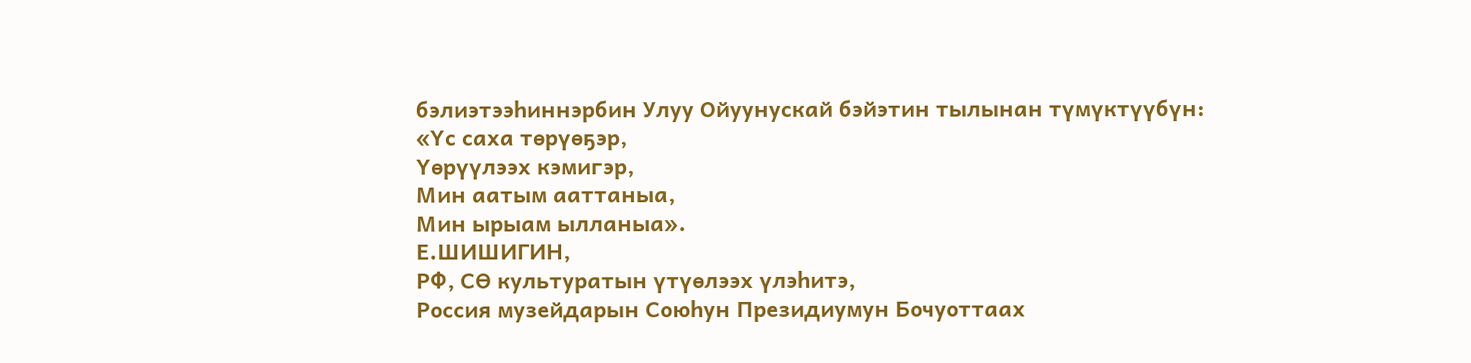бэлиэтээһиннэрбин Улуу Ойуунускай бэйэтин тылынан түмүктүүбүн:
«Үс саха төрүөҕэр,
Үөрүүлээх кэмигэр,
Мин аатым ааттаныа,
Мин ырыам ылланыа».
Е.ШИШИГИН,
РФ, СӨ культуратын үтүөлээх үлэһитэ,
Россия музейдарын Союһун Президиумун Бочуоттаах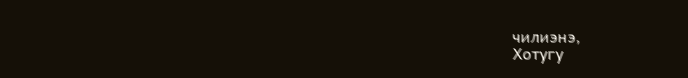чилиэнэ,
Хотугу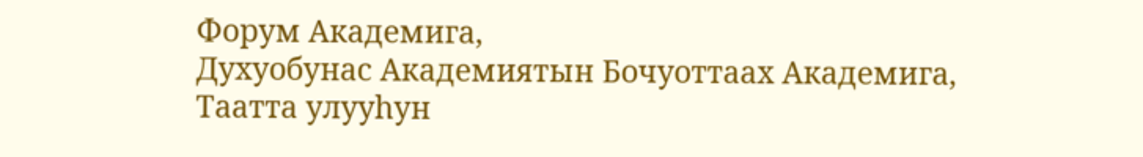Форум Академига,
Духуобунас Академиятын Бочуоттаах Академига,
Таатта улууһун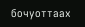бочуоттаах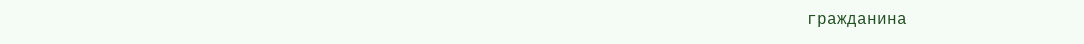гражданина